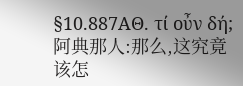§10.887ΑΘ. τί οὖν δή;
阿典那人:那么,这究竟该怎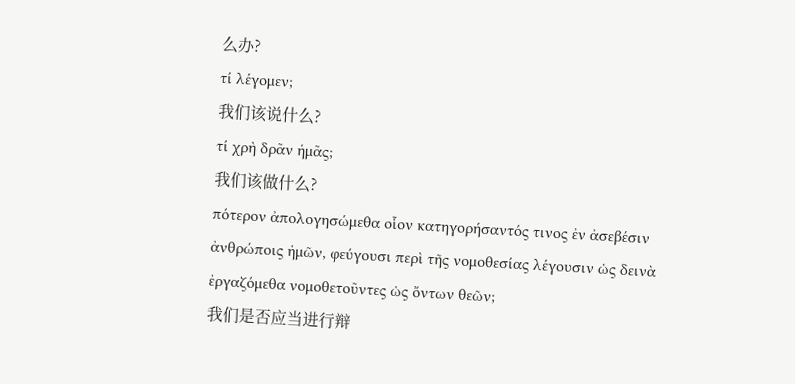么办?
τί λέγομεν;
我们该说什么?
τί χρὴ δρᾶν ἡμᾶς;
我们该做什么?
πότερον ἀπολογησώμεθα οἷον κατηγορήσαντός τινος ἐν ἀσεβέσιν ἀνθρώποις ἡμῶν, φεύγουσι περὶ τῆς νομοθεσίας λέγουσιν ὡς δεινὰ ἐργαζόμεθα νομοθετοῦντες ὡς ὄντων θεῶν;
我们是否应当进行辩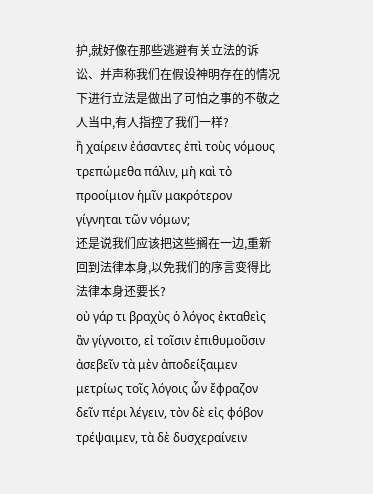护,就好像在那些逃避有关立法的诉讼、并声称我们在假设神明存在的情况下进行立法是做出了可怕之事的不敬之人当中,有人指控了我们一样?
ἢ χαίρειν ἐάσαντες ἐπὶ τοὺς νόμους τρεπώμεθα πάλιν, μὴ καὶ τὸ προοίμιον ἡμῖν μακρότερον γίγνηται τῶν νόμων;
还是说我们应该把这些搁在一边,重新回到法律本身,以免我们的序言变得比法律本身还要长?
οὐ γάρ τι βραχὺς ὁ λόγος ἐκταθεὶς ἂν γίγνοιτο, εἰ τοῖσιν ἐπιθυμοῦσιν ἀσεβεῖν τὰ μὲν ἀποδείξαιμεν μετρίως τοῖς λόγοις ὧν ἔφραζον δεῖν πέρι λέγειν, τὸν δὲ εἰς φόβον τρέψαιμεν, τὰ δὲ δυσχεραίνειν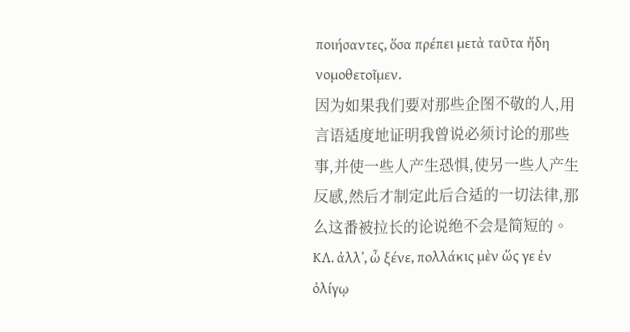ποιήσαντες, ὅσα πρέπει μετὰ ταῦτα ἤδη νομοθετοῖμεν.
因为如果我们要对那些企图不敬的人,用言语适度地证明我曾说必须讨论的那些事,并使一些人产生恐惧,使另一些人产生反感,然后才制定此后合适的一切法律,那么这番被拉长的论说绝不会是简短的。
ΚΛ. ἀλλʼ, ὦ ξένε, πολλάκις μὲν ὥς γε ἐν ὀλίγῳ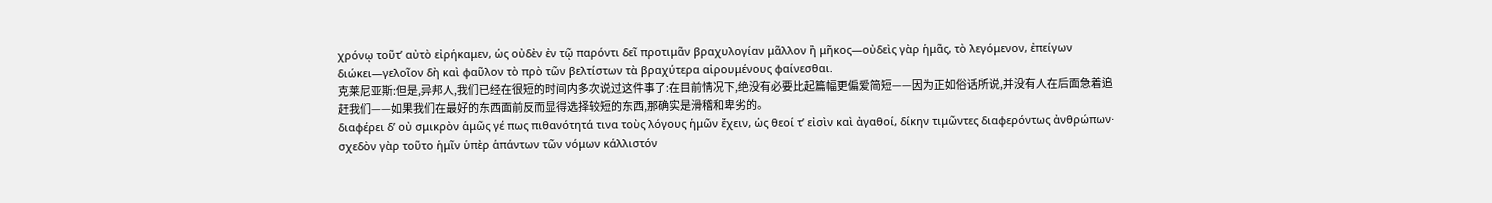χρόνῳ τοῦτʼ αὐτὸ εἰρήκαμεν, ὡς οὐδὲν ἐν τῷ παρόντι δεῖ προτιμᾶν βραχυλογίαν μᾶλλον ἢ μῆκος—οὐδεὶς γὰρ ἡμᾶς, τὸ λεγόμενον, ἐπείγων διώκει—γελοῖον δὴ καὶ φαῦλον τὸ πρὸ τῶν βελτίστων τὰ βραχύτερα αἱρουμένους φαίνεσθαι.
克莱尼亚斯:但是,异邦人,我们已经在很短的时间内多次说过这件事了:在目前情况下,绝没有必要比起篇幅更偏爱简短——因为正如俗话所说,并没有人在后面急着追赶我们——如果我们在最好的东西面前反而显得选择较短的东西,那确实是滑稽和卑劣的。
διαφέρει δʼ οὐ σμικρὸν ἁμῶς γέ πως πιθανότητά τινα τοὺς λόγους ἡμῶν ἔχειν, ὡς θεοί τʼ εἰσὶν καὶ ἀγαθοί, δίκην τιμῶντες διαφερόντως ἀνθρώπων· σχεδὸν γὰρ τοῦτο ἡμῖν ὑπὲρ ἁπάντων τῶν νόμων κάλλιστόν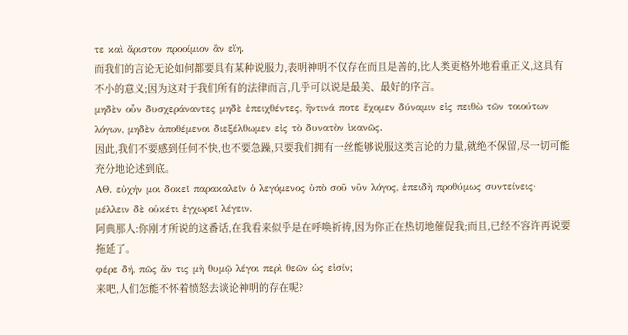τε καὶ ἄριστον προοίμιον ἂν εἴη.
而我们的言论无论如何都要具有某种说服力,表明神明不仅存在而且是善的,比人类更格外地看重正义,这具有不小的意义;因为这对于我们所有的法律而言,几乎可以说是最美、最好的序言。
μηδὲν οὖν δυσχεράναντες μηδὲ ἐπειχθέντες, ἥντινά ποτε ἔχομεν δύναμιν εἰς πειθὼ τῶν τοιούτων λόγων, μηδὲν ἀποθέμενοι διεξέλθωμεν εἰς τὸ δυνατὸν ἱκανῶς.
因此,我们不要感到任何不快,也不要急躁,只要我们拥有一丝能够说服这类言论的力量,就绝不保留,尽一切可能充分地论述到底。
ΑΘ. εὐχήν μοι δοκεῖ παρακαλεῖν ὁ λεγόμενος ὑπὸ σοῦ νῦν λόγος, ἐπειδὴ προθύμως συντείνεις· μέλλειν δὲ οὐκέτι ἐγχωρεῖ λέγειν.
阿典那人:你刚才所说的这番话,在我看来似乎是在呼唤祈祷,因为你正在热切地催促我;而且,已经不容许再说要拖延了。
φέρε δή, πῶς ἄν τις μὴ θυμῷ λέγοι περὶ θεῶν ὡς εἰσίν;
来吧,人们怎能不怀着愤怒去谈论神明的存在呢?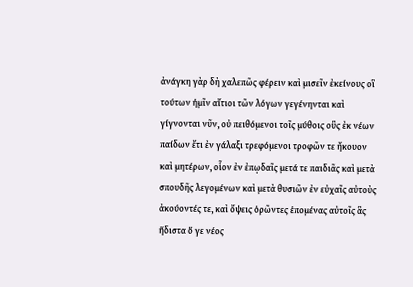ἀνάγκη γὰρ δὴ χαλεπῶς φέρειν καὶ μισεῖν ἐκείνους οἳ τούτων ἡμῖν αἴτιοι τῶν λόγων γεγένηνται καὶ γίγνονται νῦν, οὐ πειθόμενοι τοῖς μύθοις οὓς ἐκ νέων παίδων ἔτι ἐν γάλαξι τρεφόμενοι τροφῶν τε ἤκουον καὶ μητέρων, οἷον ἐν ἐπῳδαῖς μετά τε παιδιᾶς καὶ μετὰ σπουδῆς λεγομένων καὶ μετὰ θυσιῶν ἐν εὐχαῖς αὐτοὺς ἀκούοντές τε, καὶ ὄψεις ὁρῶντες ἑπομένας αὐτοῖς ἃς ἥδιστα ὅ γε νέος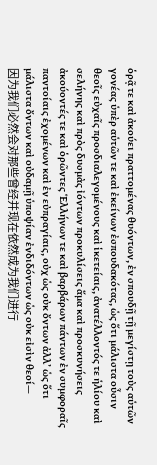ὁρᾷ τε καὶ ἀκούει πραττομένας θυόντων, ἐν σπουδῇ τῇ μεγίστῃ τοὺς αὑτῶν γονέας ὑπὲρ αὑτῶν τε καὶ ἐκείνων ἐσπουδακότας, ὡς ὅτι μάλιστα οὖσιν θεοῖς εὐχαῖς προσδιαλεγομένους καὶ ἱκετείαις, ἀνατέλλοντός τε ἡλίου καὶ σελήνης καὶ πρὸς δυσμὰς ἰόντων προκυλίσεις ἅμα καὶ προσκυνήσεις ἀκούοντές τε καὶ ὁρῶντες Ἑλλήνων τε καὶ βαρβάρων πάντων ἐν συμφοραῖς παντοίαις ἐχομένων καὶ ἐν εὐπραγίαις, οὐχ ὡς οὐκ ὄντων ἀλλʼ ὡς ὅτι μάλιστα ὄντων καὶ οὐδαμῇ ὑποψίαν ἐνδιδόντων ὡς οὐκ εἰσὶν θεοί—
因为我们必然会对那些曾经并现在依然成为我们进行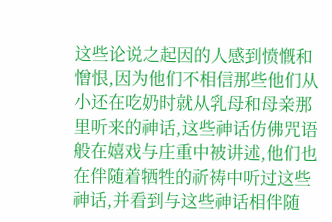这些论说之起因的人感到愤慨和憎恨,因为他们不相信那些他们从小还在吃奶时就从乳母和母亲那里听来的神话,这些神话仿佛咒语般在嬉戏与庄重中被讲述,他们也在伴随着牺牲的祈祷中听过这些神话,并看到与这些神话相伴随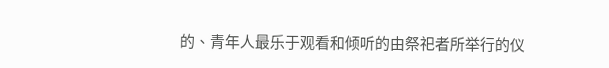的、青年人最乐于观看和倾听的由祭祀者所举行的仪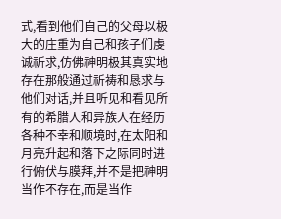式,看到他们自己的父母以极大的庄重为自己和孩子们虔诚祈求,仿佛神明极其真实地存在那般通过祈祷和恳求与他们对话,并且听见和看见所有的希腊人和异族人在经历各种不幸和顺境时,在太阳和月亮升起和落下之际同时进行俯伏与膜拜,并不是把神明当作不存在,而是当作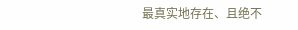最真实地存在、且绝不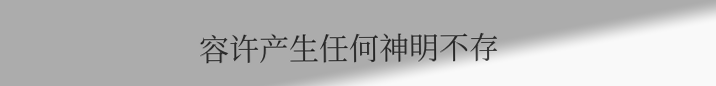容许产生任何神明不存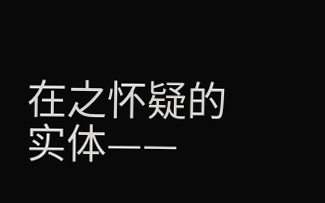在之怀疑的实体——